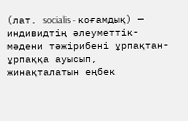(лат. socialis - коғамдық) — индивидтің әлеуметтік-мәдени тәжірибені ұрпақтан-ұрпаққа ауысып, жинақталатын еңбек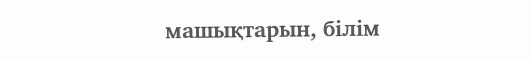машықтарын, білім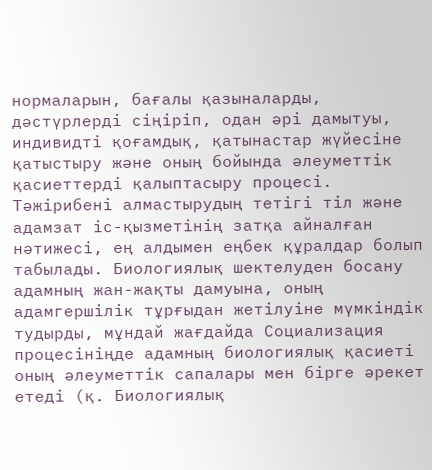нормаларын, бағалы қазыналарды, дәстүрлерді сіңіріп, одан әрі дамытуы, индивидті қоғамдық, қатынастар жүйесіне қатыстыру және оның бойында әлеуметтік қасиеттерді қалыптасыру процесі. Тәжірибені алмастырудың тетігі тіл және адамзат іс-қызметінің затқа айналған нәтижесі, ең алдымен еңбек құралдар болып табылады. Биологиялық шектелуден босану адамның жан-жақты дамуына, оның адамгершілік тұрғыдан жетілуіне мүмкіндік тудырды, мұндай жағдайда Социализация процесініңде адамның биологиялық қасиеті оның әлеуметтік сапалары мен бірге әрекет етеді (қ. Биологиялық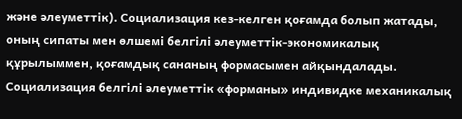және әлеуметтік). Социализация кез-келген қоғамда болып жатады, оның сипаты мен өлшемі белгілі әлеуметтік-экономикалық құрылыммен, қоғамдық сананың формасымен айқындалады. Социализация белгілі әлеуметтік «форманы» индивидке механикалық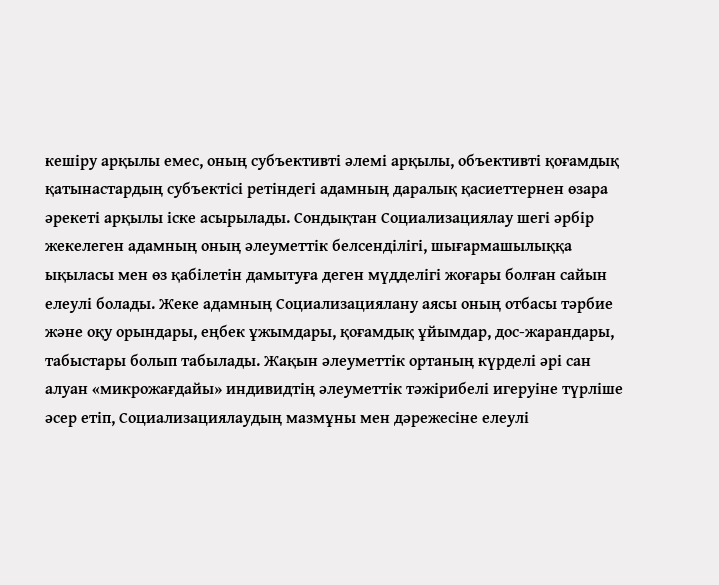кешіру арқылы емес, оның субъективті әлемі арқылы, объективті қоғамдық қатынастардың субъектісі ретіндегі адамның даралық қасиеттернен өзара әрекеті арқылы іске асырылады. Сондықтан Социализациялау шегі әрбір жекелеген адамның оның әлеуметтік белсенділігі, шығармашылыққа ықыласы мен өз қабілетін дамытуға деген мүдделігі жоғары болған сайын елеулі болады. Жеке адамның Социализациялану аясы оның отбасы тәрбие және оқу орындары, еңбек ұжымдары, қоғамдық ұйымдар, дос-жарандары, табыстары болып табылады. Жақын әлеуметтік ортаның күрделі әрі сан алуан «микрожағдайы» индивидтің әлеуметтік тәжірибелі игеруіне түрліше әсер етіп, Социализациялаудың мазмұны мен дәрежесіне елеулі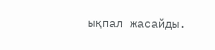ықпал жасайды.